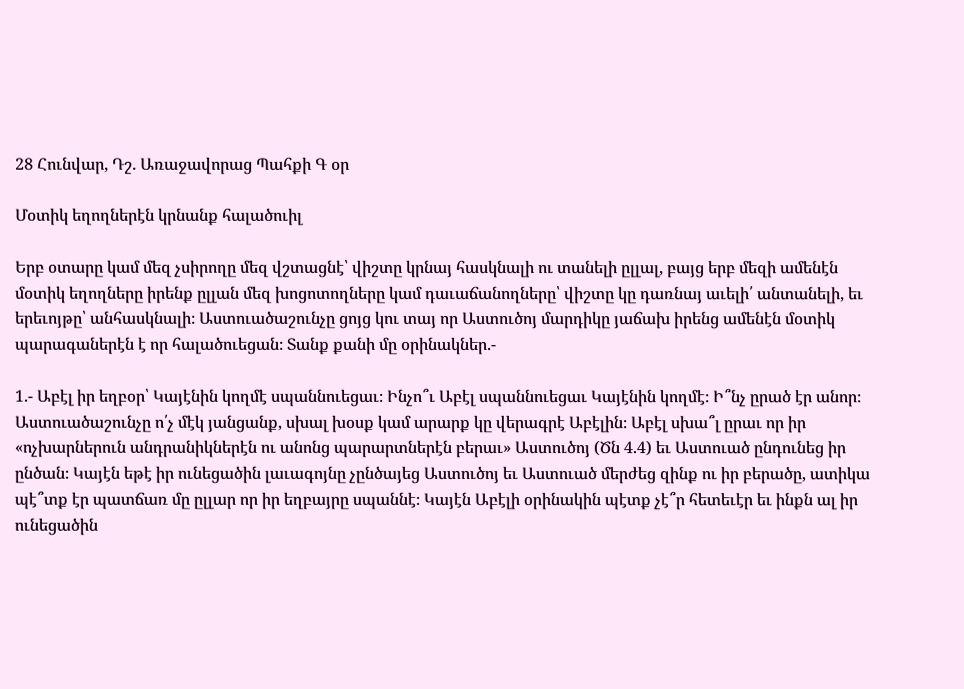28 Հունվար, Դշ. Առաջավորաց Պահքի Գ օր

Մօտիկ եղողներէն կրնանք հալածուիլ

Երբ օտարը կամ մեզ չսիրողը մեզ վշտացնէ՝ վիշտը կրնայ հասկնալի ու տանելի ըլլալ, բայց երբ մեզի ամենէն մօտիկ եղողները իրենք ըլլան մեզ խոցոտողները կամ դաւաճանողները՝ վիշտը կը դառնայ աւելի՛ անտանելի, եւ երեւոյթը՝ անհասկնալի։ Աստուածաշունչը ցոյց կու տայ որ Աստուծոյ մարդիկը յաճախ իրենց ամենէն մօտիկ պարագաներէն է որ հալածուեցան։ Տանք քանի մը օրինակներ.-

1.- Աբէլ իր եղբօր՝ Կայէնին կողմէ սպաննուեցաւ։ Ինչո՞ւ Աբէլ սպաննուեցաւ Կայէնին կողմէ։ Ի՞նչ ըրած էր անոր։ Աստուածաշունչը ո՛չ մէկ յանցանք, սխալ խօսք կամ արարք կը վերագրէ Աբէլին։ Աբէլ սխա՞լ ըրաւ որ իր «ոչխարներուն անդրանիկներէն ու անոնց պարարտներէն բերաւ» Աստուծոյ (Ծն 4.4) եւ Աստուած ընդունեց իր ընծան։ Կայէն եթէ իր ունեցածին լաւագոյնը չընծայեց Աստուծոյ եւ Աստուած մերժեց զինք ու իր բերածը, ատիկա պէ՞տք էր պատճառ մը ըլլար որ իր եղբայրը սպաննէ։ Կայէն Աբէլի օրինակին պէտք չէ՞ր հետեւէր եւ ինքն ալ իր ունեցածին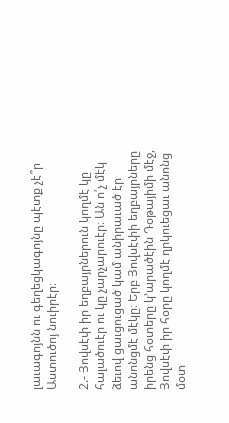լաւագոյնն ու գեղեցկագոյնը պէտք չէ՞ր Աստուծոյ նուիրէր։

2.- Յովսէփ իր եղբայրներուն կողմէ կը հալածուէր ու կը չարչարուէր։ Ան ո՛չ մէկ ձեւով ցաւցուցած կամ անիրաւած էր անոնցմէ մէկը։ Երբ Յովսէփի եղբայրները իրենց հօտերը կ՚արածէին Դօթայիմի մէջ, Յովսէփ իր հօրը կողմէ ղրկուեցաւ անոնց մօտ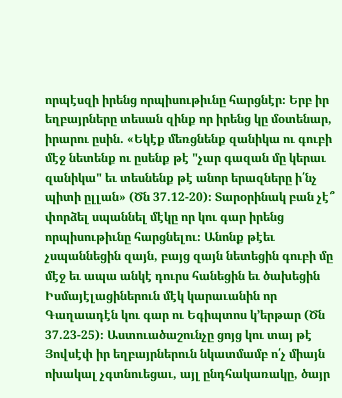որպէսզի իրենց որպիսութիւնը հարցնէր։ Երբ իր եղբայրները տեսան զինք որ իրենց կը մօտենար, իրարու ըսին. «Եկէք մեռցնենք զանիկա ու գուբի մէջ նետենք ու ըսենք թէ "չար գազան մը կերաւ զանիկա" եւ տեսնենք թէ անոր երազները ի՛նչ պիտի ըլլան» (Ծն 37.12-20)։ Տարօրինակ բան չէ՞ փորձել սպաննել մէկը որ կու գար իրենց որպիսութիւնը հարցնելու։ Անոնք թէեւ չսպաննեցին զայն, բայց զայն նետեցին գուբի մը մէջ եւ ապա անկէ դուրս հանեցին եւ ծախեցին Իսմայէլացիներուն մէկ կարաւանին որ Գաղաադէն կու գար ու Եգիպտոս կ՚երթար (Ծն 37.23-25)։ Աստուածաշունչը ցոյց կու տայ թէ Յովսէփ իր եղբայրներուն նկատմամբ ո՛չ միայն ոխակալ չգտնուեցաւ, այլ ընդհակառակը, ծայր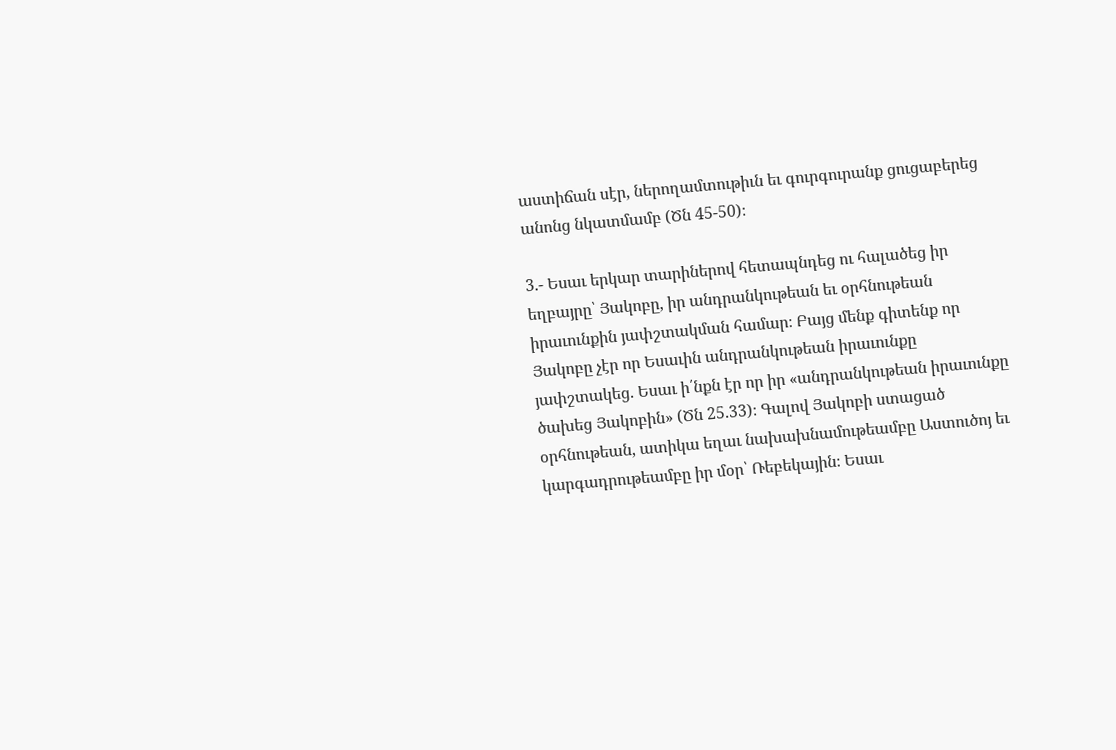աստիճան սէր, ներողամտութիւն եւ գուրգուրանք ցուցաբերեց անոնց նկատմամբ (Ծն 45-50)։

3.- Եսաւ երկար տարիներով հետապնդեց ու հալածեց իր եղբայրը՝ Յակոբը, իր անդրանկութեան եւ օրհնութեան իրաւունքին յափշտակման համար։ Բայց մենք գիտենք որ Յակոբը չէր որ Եսաւին անդրանկութեան իրաւունքը յափշտակեց. Եսաւ ի՛նքն էր որ իր «անդրանկութեան իրաւունքը ծախեց Յակոբին» (Ծն 25.33)։ Գալով Յակոբի ստացած օրհնութեան, ատիկա եղաւ նախախնամութեամբը Աստուծոյ եւ կարգադրութեամբը իր մօր՝ Ռեբեկային։ Եսաւ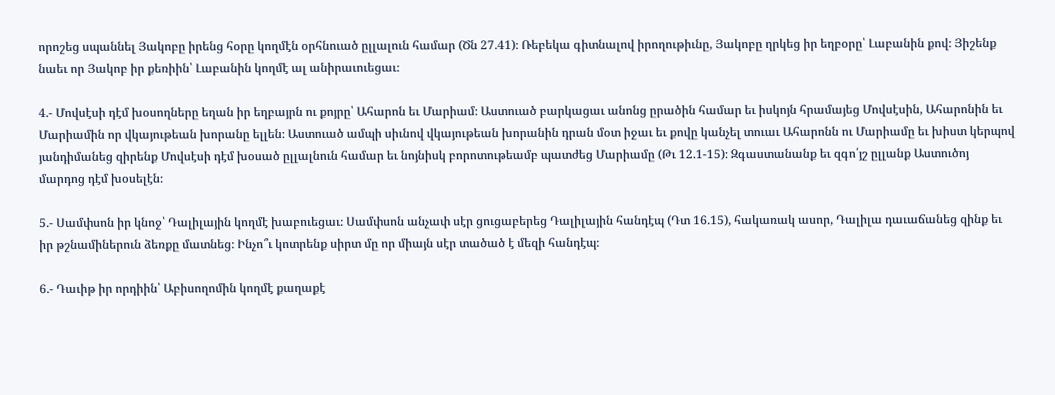որոշեց սպաննել Յակոբը իրենց հօրը կողմէն օրհնուած ըլլալուն համար (Ծն 27.41)։ Ռեբեկա գիտնալով իրողութիւնը, Յակոբը ղրկեց իր եղբօրը՝ Լաբանին քով։ Յիշենք նաեւ որ Յակոբ իր քեռիին՝ Լաբանին կողմէ ալ անիրաւուեցաւ։

4.- Մովսէսի դէմ խօսողները եղան իր եղբայրն ու քոյրը՝ Ահարոն եւ Մարիամ։ Աստուած բարկացաւ անոնց ըրածին համար եւ իսկոյն հրամայեց Մովսէսին, Ահարոնին եւ Մարիամին որ վկայութեան խորանը ելլեն։ Աստուած ամպի սիւնով վկայութեան խորանին դրան մօտ իջաւ եւ քովը կանչել տուաւ Ահարոնն ու Մարիամը եւ խիստ կերպով յանդիմանեց զիրենք Մովսէսի դէմ խօսած ըլլալնուն համար եւ նոյնիսկ բորոտութեամբ պատժեց Մարիամը (Թւ 12.1-15)։ Զգաստանանք եւ զգո՛յշ ըլլանք Աստուծոյ մարդոց դէմ խօսելէն։

5.- Սամփսոն իր կնոջ՝ Դալիլային կողմէ խաբուեցաւ։ Սամփսոն անչափ սէր ցուցաբերեց Դալիլային հանդէպ (Դտ 16.15), հակառակ ասոր, Դալիլա դաւաճանեց զինք եւ իր թշնամիներուն ձեռքը մատնեց։ Ինչո՞ւ կոտրենք սիրտ մը որ միայն սէր տածած է մեզի հանդէպ։

6.- Դաւիթ իր որդիին՝ Աբիսողոմին կողմէ քաղաքէ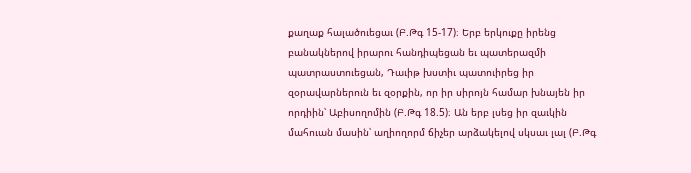քաղաք հալածուեցաւ (Բ.Թգ 15-17)։ Երբ երկուքը իրենց բանակներով իրարու հանդիպեցան եւ պատերազմի պատրաստուեցան, Դաւիթ խստիւ պատուիրեց իր զօրավարներուն եւ զօրքին, որ իր սիրոյն համար խնայեն իր որդիին՝ Աբիսողոմին (Բ.Թգ 18.5)։ Ան երբ լսեց իր զաւկին մահուան մասին՝ աղիողորմ ճիչեր արձակելով սկսաւ լալ (Բ.Թգ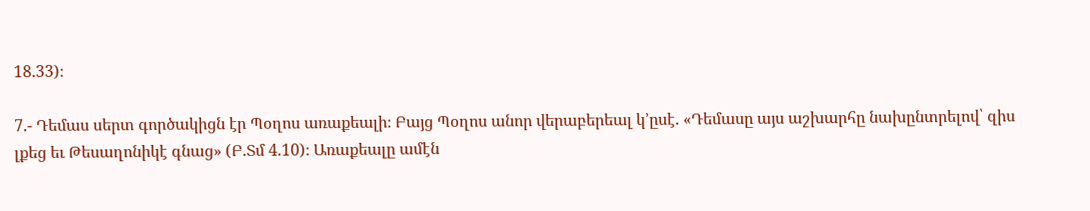18.33)։

7.- Դեմաս սերտ գործակիցն էր Պօղոս առաքեալի։ Բայց Պօղոս անոր վերաբերեալ կ՚ըսէ. «Դեմասը այս աշխարհը նախընտրելով՝ զիս լքեց եւ Թեսաղոնիկէ գնաց» (Բ.Տմ 4.10)։ Առաքեալը ամէն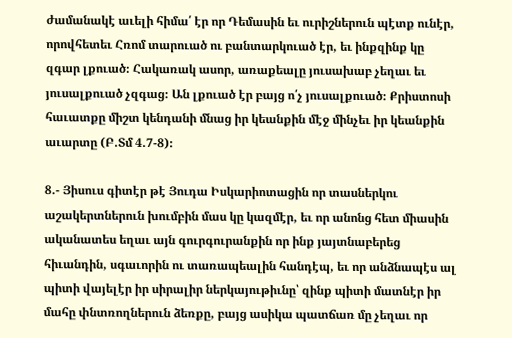ժամանակէ աւելի հիմա՛ էր որ Դեմասին եւ ուրիշներուն պէտք ունէր, որովհետեւ Հռոմ տարուած ու բանտարկուած էր, եւ ինքզինք կը զգար լքուած։ Հակառակ ասոր, առաքեալը յուսախաբ չեղաւ եւ յուսալքուած չզգաց։ Ան լքուած էր բայց ո՛չ յուսալքուած։ Քրիստոսի հաւատքը միշտ կենդանի մնաց իր կեանքին մէջ մինչեւ իր կեանքին աւարտը (Բ.Տմ 4.7-8)։

8.- Յիսուս գիտէր թէ Յուդա Իսկարիոտացին որ տասներկու աշակերտներուն խումբին մաս կը կազմէր, եւ որ անոնց հետ միասին ականատես եղաւ այն գուրգուրանքին որ ինք յայտնաբերեց հիւանդին, սգաւորին ու տառապեալին հանդէպ, եւ որ անձնապէս ալ պիտի վայելէր իր սիրալիր ներկայութիւնը՝ զինք պիտի մատնէր իր մահը փնտռողներուն ձեռքը, բայց ասիկա պատճառ մը չեղաւ որ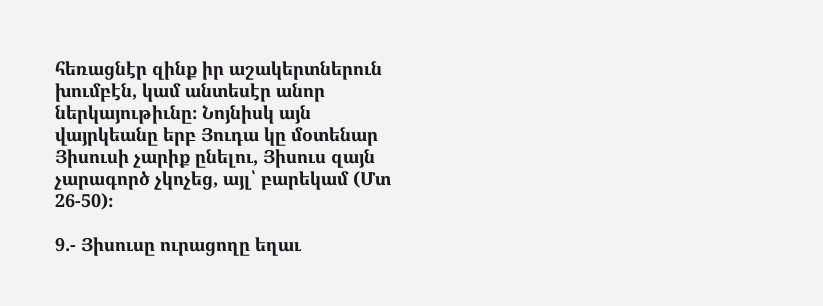հեռացնէր զինք իր աշակերտներուն խումբէն, կամ անտեսէր անոր ներկայութիւնը։ Նոյնիսկ այն վայրկեանը երբ Յուդա կը մօտենար Յիսուսի չարիք ընելու, Յիսուս զայն չարագործ չկոչեց, այլ՝ բարեկամ (Մտ 26-50)։

9.- Յիսուսը ուրացողը եղաւ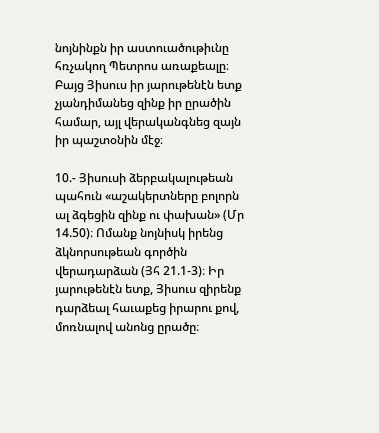նոյնինքն իր աստուածութիւնը հռչակող Պետրոս առաքեալը։ Բայց Յիսուս իր յարութենէն ետք չյանդիմանեց զինք իր ըրածին համար, այլ վերականգնեց զայն իր պաշտօնին մէջ։

10.- Յիսուսի ձերբակալութեան պահուն «աշակերտները բոլորն ալ ձգեցին զինք ու փախան» (Մր  14.50)։ Ոմանք նոյնիսկ իրենց ձկնորսութեան գործին վերադարձան (Յհ 21.1-3)։ Իր յարութենէն ետք, Յիսուս զիրենք դարձեալ հաւաքեց իրարու քով, մոռնալով անոնց ըրածը։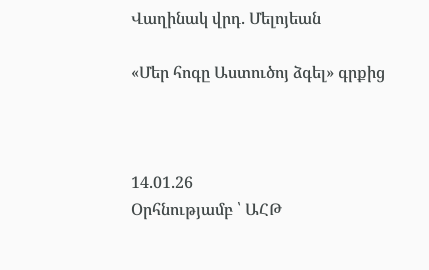Վաղինակ վրդ. Մելոյեան

«Մեր հոգը Աստուծոյ ձգել» գրքից



14.01.26
Օրհնությամբ ՝ ԱՀԹ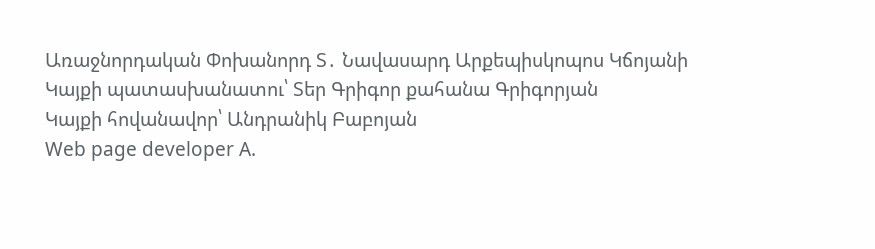Առաջնորդական Փոխանորդ Տ․ Նավասարդ Արքեպիսկոպոս Կճոյանի
Կայքի պատասխանատու՝ Տեր Գրիգոր քահանա Գրիգորյան
Կայքի հովանավոր՝ Անդրանիկ Բաբոյան
Web page developer A.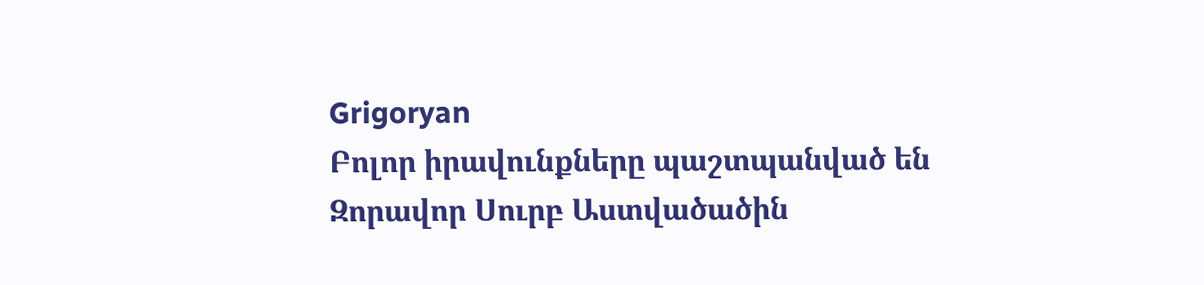Grigoryan
Բոլոր իրավունքները պաշտպանված են Զորավոր Սուրբ Աստվածածին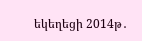եկեղեցի 2014թ․